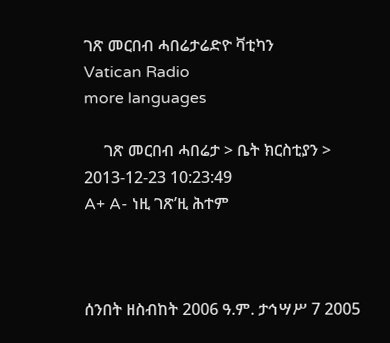ገጽ መርበብ ሓበሬታሬድዮ ቫቲካን
Vatican Radio
more languages

     ገጽ መርበብ ሓበሬታ > ቤት ክርስቲያን >  2013-12-23 10:23:49
A+ A- ነዚ ገጽ’ዚ ሕተም



ሰንበት ዘስብከት 2006 ዓ.ም. ታኅሣሥ 7 2005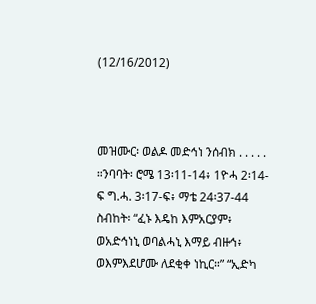(12/16/2012)



መዝሙር፡ ወልዶ መድኅነ ንሰብክ . . . . . ።ንባባት፡ ሮሜ 13፡11-14፥ 1ዮሓ 2፡14-ፍ ግ.ሓ. 3፡17-ፍ፥ ማቴ 24፡37-44
ስብከት፡ “ፈኑ እዴከ እምአርያም፥ ወአድኅነኒ ወባልሓኒ እማይ ብዙኅ፥ ወእምእደሆሙ ለደቂቀ ነኪር።” “ኢድካ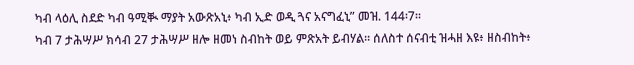ካብ ላዕሊ ስደድ ካብ ዓሚቚ ማያት አውጽአኒ፥ ካብ ኢድ ወዲ ጓና አናግፈኒ” መዝ. 144፡7።
ካብ 7 ታሕሣሥ ክሳብ 27 ታሕሣሥ ዘሎ ዘመነ ስብከት ወይ ምጽአት ይብሃል። ሰለስተ ሰናብቲ ዝሓዘ እዩ፥ ዘስብከት፥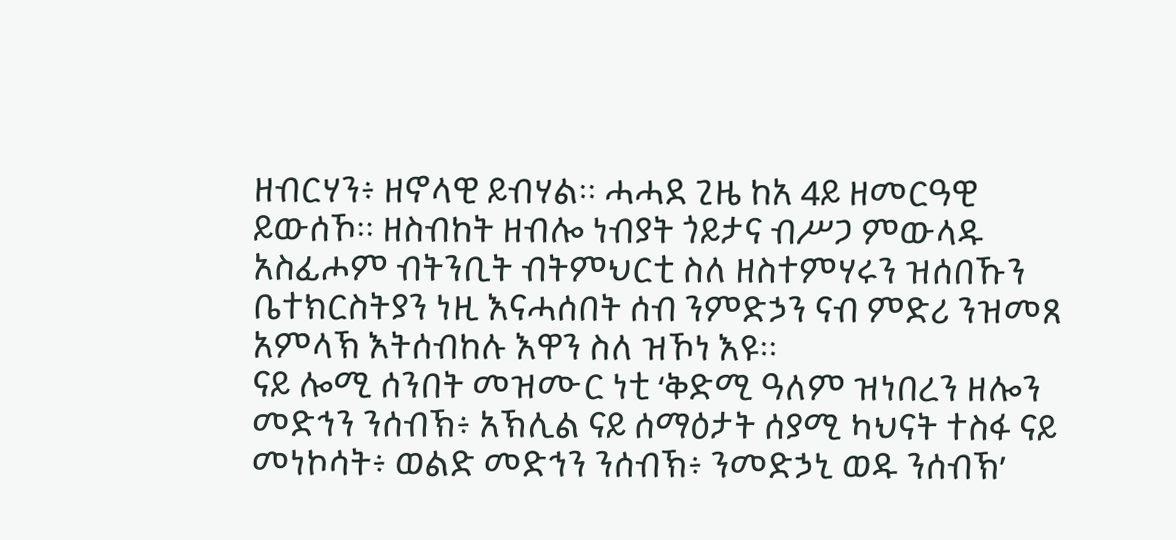ዘብርሃን፥ ዘኖላዊ ይብሃል። ሓሓደ ጊዜ ከአ 4ይ ዘመርዓዊ ይውሰኾ። ዘስብከት ዘብሎ ነብያት ጎይታና ብሥጋ ምውላዱ አስፊሖም ብትንቢት ብትምህርቲ ስለ ዘስተምሃሩን ዝሰበኹን ቤተክርስትያን ነዚ እናሓሰበት ሰብ ንምድኃን ናብ ምድሪ ንዝመጸ አምላኽ እትሰብከሉ እዋን ስለ ዝኾነ እዩ።
ናይ ሎሚ ሰንበት መዝሙር ነቲ ‘ቅድሚ ዓለም ዝነበረን ዘሎን መድኅን ንሰብኽ፥ አኽሊል ናይ ሰማዕታት ሰያሚ ካህናት ተስፋ ናይ መነኮሳት፥ ወልድ መድኅን ንሰብኽ፥ ንመድኃኒ ወዱ ንሰብኽ’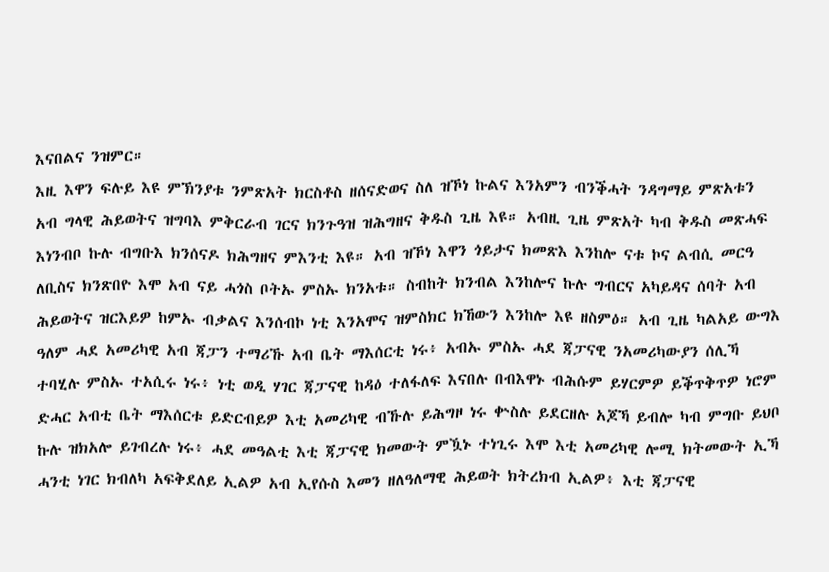እናበልና ንዝምር።
እዚ እዋን ፍሉይ እዩ ምኽንያቱ ንምጽአት ክርስቶስ ዘሰናድወና ስለ ዝኾነ ኩልና እንአምን ብንቕሓት ንዳግማይ ምጽአቱን አብ ግላዊ ሕይወትና ዝግባእ ምቅርራብ ገርና ክንጉዓዝ ዝሕግዘና ቅዱስ ጊዜ እዩ። አብዚ ጊዜ ምጽአት ካብ ቅዱስ መጽሓፍ እነንብቦ ኩሉ ብግቡእ ክንሰናዶ ክሕግዘና ምእንቲ እዩ። አብ ዝኾነ እዋን ጎይታና ክመጽእ እንከሎ ናቱ ኮና ልብሲ መርዓ ለቢስና ክንጽበዮ እሞ አብ ናይ ሓጎስ ቦትኡ ምስኡ ክንአቱ። ስብከት ክንብል እንከሎና ኩሉ ግብርና አካይዳና ሰባት አብ ሕይወትና ዝርእይዎ ከምኡ ብቃልና እንሰብኮ ነቲ እንአሞና ዝምስክር ክኸውን እንከሎ እዩ ዘስምዕ። አብ ጊዜ ካልአይ ውግእ ዓለም ሓደ አመሪካዊ አብ ጃፓን ተማሪኹ አብ ቤት ማእሰርቲ ነሩ፥ አብኡ ምስኡ ሓደ ጃፓናዊ ንአመሪካውያን ሰሊኻ ተባሂሉ ምስኡ ተአሲሩ ነሩ፥ ነቲ ወዲ ሃገር ጃፓናዊ ከዳዕ ተለፋለፍ እናበሉ በብእዋኑ ብሕሱም ይሃርምዎ ይቕጥቅጥዎ ነሮም ድሓር አብቲ ቤት ማእሰርቱ ይድርብይዎ እቲ አመሪካዊ ብኹሉ ይሕግዞ ነሩ ቍስሉ ይደርዘሉ አጆኻ ይብሎ ካብ ምግቡ ይህቦ ኩሉ ዝክአሎ ይገብረሉ ነሩ፥ ሓደ መዓልቲ እቲ ጃፓናዊ ክመውት ምዃኑ ተነጊሩ እሞ እቲ አመሪካዊ ሎሚ ክትመውት ኢኻ ሓንቲ ነገር ክብለካ አፍቅደለይ ኢልዎ አብ ኢየሱስ እመን ዘለዓለማዊ ሕይወት ክትረክብ ኢልዎ፥ እቲ ጃፓናዊ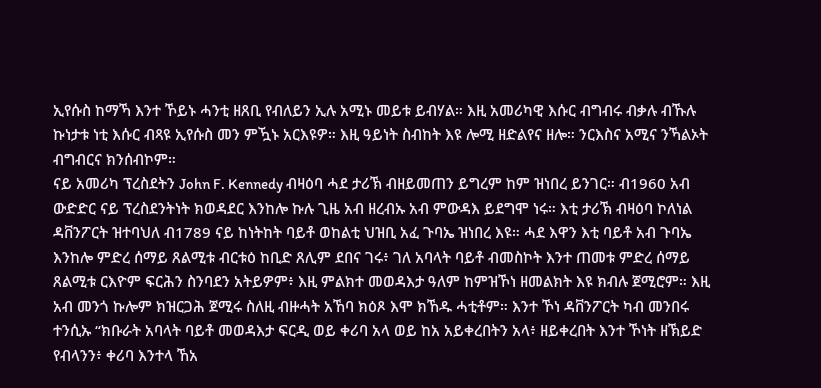ኢየሱስ ከማኻ እንተ ኾይኑ ሓንቲ ዘጸቢ የብለይን ኢሉ አሚኑ መይቱ ይብሃል። እዚ አመሪካዊ እሱር ብግብሩ ብቃሉ ብኹሉ ኩነታቱ ነቲ እሱር ብጻዩ ኢየሱስ መን ምዃኑ አርእዩዎ። እዚ ዓይነት ስብከት እዩ ሎሚ ዘድልየና ዘሎ። ንርእስና አሚና ንኻልኦት ብግብርና ክንሰብኮም።
ናይ አመሪካ ፕረስደትን John F. Kennedy ብዛዕባ ሓደ ታሪኽ ብዘይመጠን ይግረም ከም ዝነበረ ይንገር። ብ1960 አብ ውድድር ናይ ፕረስደንትነት ክወዳደር እንከሎ ኩሉ ጊዜ አብ ዘረብኡ አብ ምውዳእ ይደግሞ ነሩ። እቲ ታሪኽ ብዛዕባ ኮለነል ዳቨንፖርት ዝተባህለ ብ1789 ናይ ከነትከት ባይቶ ወከልቲ ህዝቢ አፈ ጉባኤ ዝነበረ እዩ። ሓደ እዋን እቲ ባይቶ አብ ጉባኤ እንከሎ ምድረ ሰማይ ጸልሚቱ ብርቱዕ ከቢድ ጸሊም ደበና ገሩ፥ ገለ አባላት ባይቶ ብመስኮት እንተ ጠመቱ ምድረ ሰማይ ጸልሚቱ ርእዮም ፍርሕን ስንባደን አትይዎም፥ እዚ ምልክተ መወዳእታ ዓለም ከምዝኾነ ዘመልክት እዩ ክብሉ ጀሚሮም። እዚ አብ መንጎ ኩሎም ክዝርጋሕ ጀሚሩ ስለዚ ብዙሓት አኸባ ክዕጾ እሞ ክኸዱ ሓቲቶም። እንተ ኾነ ዳቨንፖርት ካብ መንበሩ ተንሲኡ “ክቡራት አባላት ባይቶ መወዳእታ ፍርዲ ወይ ቀሪባ አላ ወይ ከአ አይቀረበትን አላ፥ ዘይቀረበት እንተ ኾነት ዘኽይድ የብላንን፥ ቀሪባ እንተላ ኸአ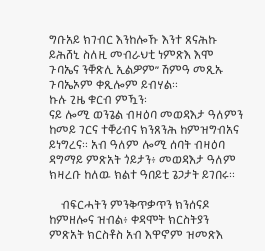ግቡአይ ክገብር እንከሎኹ እንተ ጸናሕኩ ይሕሸኒ ስለዚ መብራህቲ ነምጽእ እሞ ጉባኤና ንቐጽሊ ኢልዎም” ሽምዓ መጺኡ ጉባኤኦም ቀጺሎም ይብሃል።
ኩሉ ጊዜ ቁርብ ምዃን፡
ናይ ሎሚ ወንጌል ብዛዕባ መወዳእታ ዓለምን ከመይ ገርና ተቐሪብና ክንጸንሕ ከምዝግብአና ይነግረና። አብ ዓለም ሎሚ ሰባት ብዛዕባ ዳግማይ ምጽአት ጎይታን፥ መወዳእታ ዓለም ክዛረቡ ከለዉ ክልተ ዓበይቲ ጌጋታት ይገበሩ።

    ብፍርሓትን ምንቅጥቃጥን ክንሰናዶ ከምዘሎና ዝብል፥ ቀዳሞት ክርስትያን ምጽአት ክርስቶስ አብ እዋኖም ዝመጽእ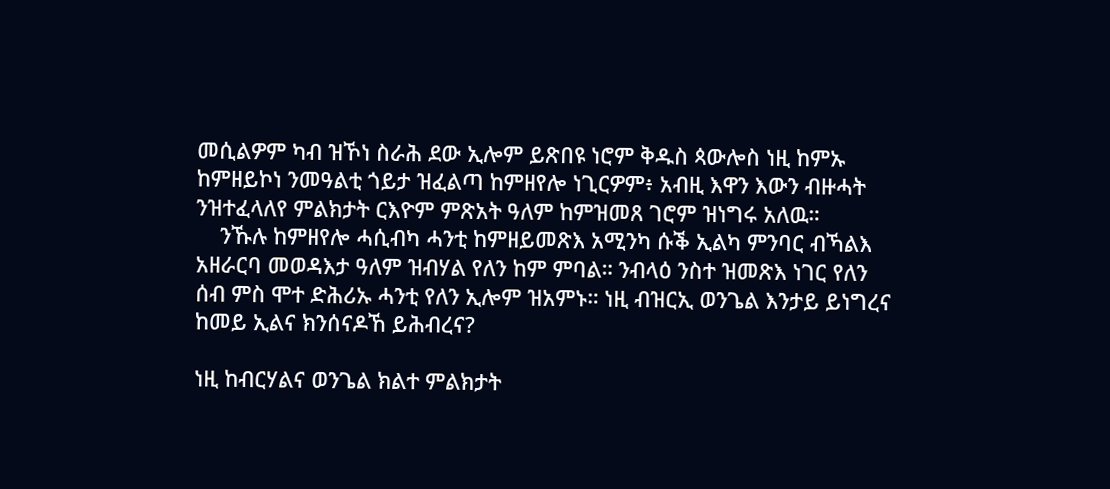መሲልዎም ካብ ዝኾነ ስራሕ ደው ኢሎም ይጽበዩ ነሮም ቅዱስ ጳውሎስ ነዚ ከምኡ ከምዘይኮነ ንመዓልቲ ጎይታ ዝፈልጣ ከምዘየሎ ነጊርዎም፥ አብዚ እዋን እውን ብዙሓት ንዝተፈላለየ ምልክታት ርእዮም ምጽአት ዓለም ከምዝመጸ ገሮም ዝነግሩ አለዉ።
    ንኹሉ ከምዘየሎ ሓሲብካ ሓንቲ ከምዘይመጽእ አሚንካ ሱቕ ኢልካ ምንባር ብኻልእ አዘራርባ መወዳእታ ዓለም ዝብሃል የለን ከም ምባል። ንብላዕ ንስተ ዝመጽእ ነገር የለን ሰብ ምስ ሞተ ድሕሪኡ ሓንቲ የለን ኢሎም ዝአምኑ። ነዚ ብዝርኢ ወንጌል እንታይ ይነግረና ከመይ ኢልና ክንሰናዶኸ ይሕብረና?

ነዚ ከብርሃልና ወንጌል ክልተ ምልክታት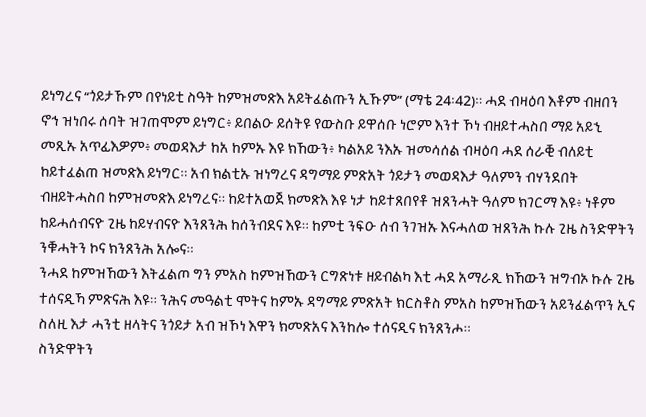ይነግረና “ጎይታኹም በየነይቲ ስዓት ከምዝመጽእ አይትፈልጡን ኢኹም” (ማቴ 24፡42)። ሓደ ብዛዕባ እቶም ብዘበን ኖኅ ዝነበሩ ሰባት ዝገጠሞም ይነግር፥ ይበልዑ ይሰትዩ የውስቡ ይዋሰቡ ነሮም እንተ ኾነ ብዘይተሓስበ ማይ አይኂ መጺኡ አጥፊእዎም፥ መወዳእታ ከአ ከምኡ እዩ ክኸውን፥ ካልአይ ንእኡ ዝመሳሰል ብዛዕባ ሓደ ሰራቒ ብለይቲ ከይተፈልጠ ዝመጽእ ይነግር። አብ ክልቲኡ ዝነግረና ዳግማይ ምጽአት ጎይታን መወዳእታ ዓለምን ብሃንደበት ብዘይትሓስበ ከምዝመጽእ ይነግረና። ከይተአወጀ ክመጽእ እዩ ነታ ከይተጸበየቶ ዝጸንሓት ዓለም ክገርማ እዩ፥ ነቶም ከይሓሰብናዮ ጊዜ ከይሃብናዮ እንጸንሕ ከሰንብደና እዩ። ከምቲ ንፍዑ ሰብ ንገዝኡ እናሓለወ ዝጸንሕ ኩሉ ጊዜ ስንድዋትን ንቑሓትን ኮና ክንጸንሕ አሎና።
ንሓደ ከምዝኸውን እትፈልጦ ግን ምአስ ከምዝኸውን ርግጽነቱ ዘይብልካ እቲ ሓደ አማራጺ ክኸውን ዝግብኦ ኩሉ ጊዜ ተሰናዲኻ ምጽናሕ እዩ። ንሕና መዓልቲ ሞትና ከምኡ ዳግማይ ምጽአት ክርስቶስ ምአስ ከምዝኸውን አይንፈልጥን ኢና ስለዚ እታ ሓንቲ ዘላትና ንጎይታ አብ ዝኾነ እዋን ክመጽአና እንከሎ ተሰናዲና ክንጸንሖ።
ስንድዋትን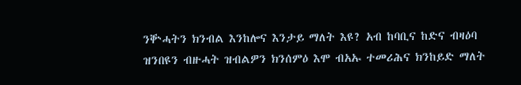ንቝሓትን ክንብል እንከሎና እንታይ ማለት እዩ? አብ ከባቢና ከድና ብዛዕባ ዝንበዩን ብዙሓት ዝብልዎን ክንሰምዕ እሞ ብአኡ ተመሪሕና ክንከይድ ማለት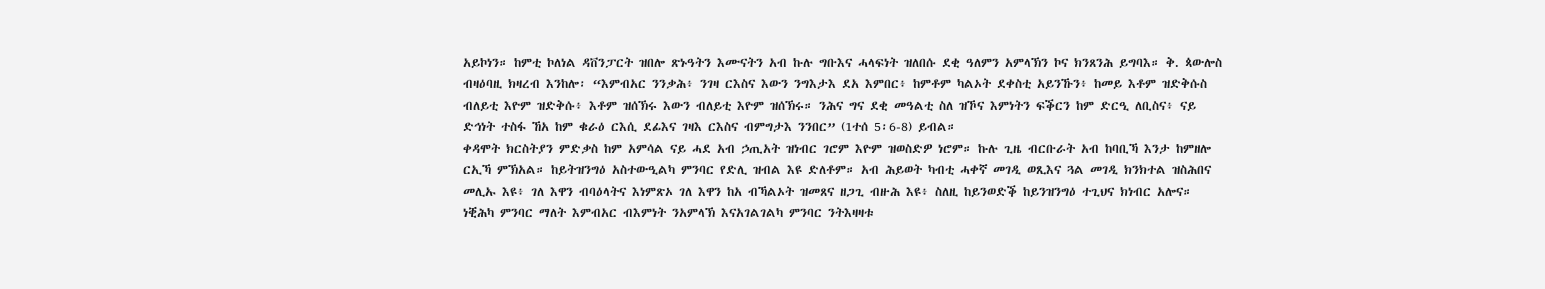አይኮነን። ከምቲ ኮለነል ዳቨንፓርት ዝበሎ ጽኑዓትን እሙናትን አብ ኩሉ ግቡእና ሓላፍነት ዝለበሱ ደቂ ዓለምን አምላኽን ኮና ክንጸንሕ ይግባእ። ቅ. ጳውሎስ ብዛዕባዚ ክዛረብ እንከሎ፡ “እምብአር ንንቃሕ፥ ንገዛ ርእስና እውን ንግእታእ ደአ እምበር፥ ከምቶም ካልኦት ደቀስቲ አይንኹን፥ ከመይ እቶም ዝድቅሱስ ብለይቲ እዮም ዝድቅሱ፥ እቶም ዝሰኽሩ እውን ብለይቲ እዮም ዝሰኽሩ። ንሕና ግና ደቂ መዓልቲ ስለ ዝኾና እምነትን ፍቕርን ከም ድርዒ ለቢስና፥ ናይ ድኅነት ተስፋ ኸአ ከም ቁራዕ ርእሲ ደፊእና ገዛእ ርእስና ብምግታእ ንንበር” (1ተሰ 5፡6-8) ይብል።
ቀዳሞት ክርስትያን ምድቃስ ከም አምሳል ናይ ሓደ አብ ኃጢአት ዝነብር ገሮም እዮም ዝወስድዎ ነሮም። ኩሉ ጊዜ ብርቡራት አብ ከባቢኻ እንታ ከምዘሎ ርኢኻ ምኽአል። ከይትዝንግዕ አስተውዒልካ ምንባር የድሊ ዝብል እዩ ድለቶም። አብ ሕይወት ካብቲ ሓቀኛ መገዲ ወጺእና ጓል መገዲ ክንክተል ዝስሕበና መሊኡ እዩ፥ ገለ እዋን ብባዕላትና እነምጽኦ ገለ እዋን ከአ ብኻልኦት ዝመጸና ዘጋጊ ብዙሕ እዩ፥ ስለዚ ከይንወድቕ ከይንዝንግዕ ተጊህና ክነብር አሎና።
ነቒሕካ ምንባር ማለት እምብአር ብእምነት ንአምላኽ እናአገልገልካ ምንባር ንትእዛዛቱ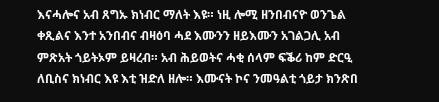እናሓሎና አብ ጸግኡ ክነብር ማለት እዩ። ነዚ ሎሚ ዘንበብናዮ ወንጌል ቀጺልና እንተ አንበብና ብዛዕባ ሓደ እሙንን ዘይእሙን አገልጋሊ አብ ምጽአት ጎይትኦም ይዛረብ። አብ ሕይወትና ሓቂ ሰላም ፍቕሪ ከም ድርዒ ለቢስና ክነብር እዩ እቲ ዝድለ ዘሎ። እሙናት ኮና ንመዓልቲ ጎይታ ክንጽበ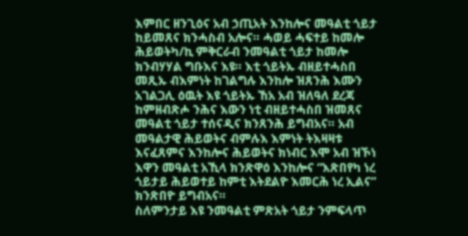እምበር ዘንጊዕና አብ ኃጢአት እንከሎና መዓልቲ ጎይታ ከይመጸና ክንሓስብ አሎና። ሓወይ ሓፍተይ ከመሎ ሕይወትካ/ኪ ምቅርራብ ንመዓልቲ ጎይታ ከመሎ ክንብሃሃል ግቡእና እዩ። እቲ ጎይትኡ ብዘይተሓስበ መጺኡ ብእምነት ከገልግሉ እንከሎ ዝጸንሕ እሙን አገልጋሊ ዕዉት እዩ ጎይትኡ ኸአ አብ ዝለዓለ ደረጃ ከምዘብጽሖ ንሕና እውን ነቲ ብዘይተሓስበ ዝመጸና መዓልቲ ጎይታ ተሰናዲና ክንጸንሕ ይግብአና። አብ መዓልታዊ ሕይወትና ብምሉእ እምነት ትእዛዛቱ እናፈጸምና እንከሎና ሕይወትና ክነብር እሞ አብ ዝኾነ እዋን መዓልቲ አኺላ ክንጽዋዕ እንከሎና “እጽበየካ ነረ ጎይታይ ሕይወተይ ከምቲ እትደልዮ እመርሕ ነረ ኢልና” ክንጽበዮ ይግብአና።
ስለምንታይ እዩ ንመዓልቲ ምጽአት ጎይታ ንምፍላጥ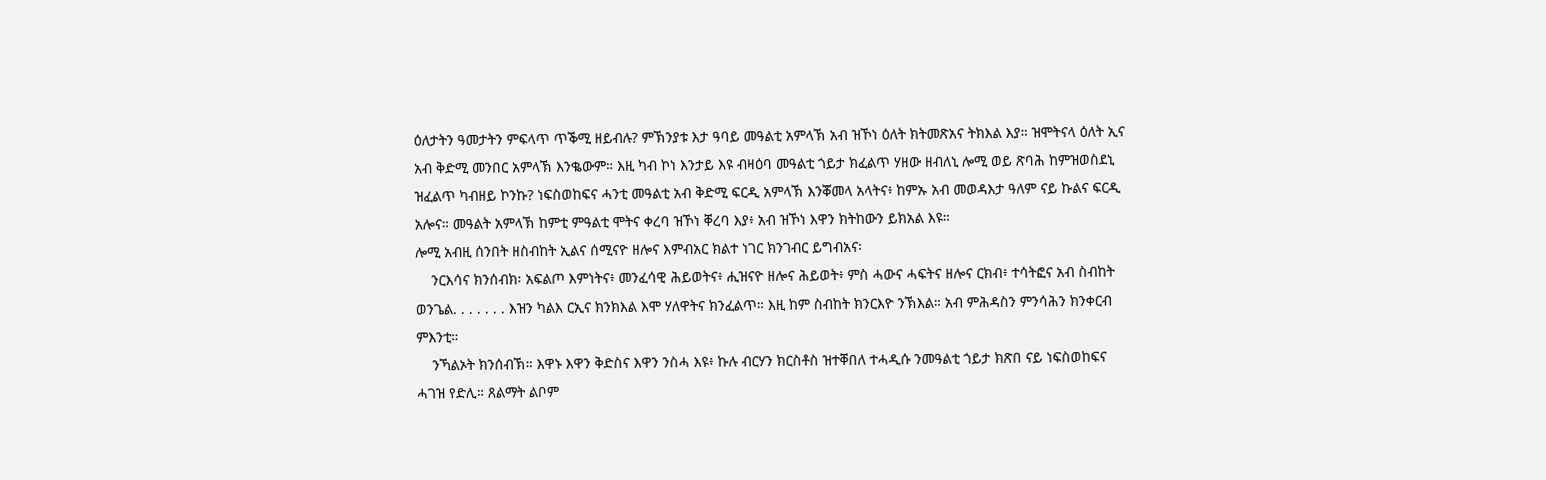ዕለታትን ዓመታትን ምፍላጥ ጥቕሚ ዘይብሉ? ምኽንያቱ እታ ዓባይ መዓልቲ አምላኽ አብ ዝኾነ ዕለት ክትመጽአና ትክእል እያ። ዝሞትናላ ዕለት ኢና አብ ቅድሚ መንበር አምላኽ እንቈውም። እዚ ካብ ኮነ እንታይ እዩ ብዛዕባ መዓልቲ ጎይታ ክፈልጥ ሃዘው ዘብለኒ ሎሚ ወይ ጽባሕ ከምዝወስደኒ ዝፈልጥ ካብዘይ ኮንኩ? ነፍስወከፍና ሓንቲ መዓልቲ አብ ቅድሚ ፍርዲ አምላኽ እንቖመላ አላትና፥ ከምኡ አብ መወዳእታ ዓለም ናይ ኩልና ፍርዲ አሎና። መዓልት አምላኽ ከምቲ ምዓልቲ ሞትና ቀረባ ዝኾነ ቐረባ እያ፥ አብ ዝኾነ እዋን ክትከውን ይክአል እዩ።
ሎሚ አብዚ ሰንበት ዘስብከት ኢልና ሰሚናዮ ዘሎና እምብአር ክልተ ነገር ክንገብር ይግብአና፡
    ንርእሳና ክንሰብክ፡ አፍልጦ እምነትና፥ መንፈሳዊ ሕይወትና፥ ሒዝናዮ ዘሎና ሕይወት፥ ምስ ሓውና ሓፍትና ዘሎና ርክብ፥ ተሳትፎና አብ ስብከት ወንጌል. . . . . . . እዝን ካልእ ርኢና ክንክእል እሞ ሃለዋትና ክንፈልጥ። እዚ ከም ስብከት ክንርእዮ ንኽእል። አብ ምሕዳስን ምንሳሕን ክንቀርብ ምእንቲ።
    ንኻልኦት ክንሰብኽ። እዋኑ እዋን ቅድስና እዋን ንስሓ እዩ፥ ኩሉ ብርሃን ክርስቶስ ዝተቐበለ ተሓዲሱ ንመዓልቲ ጎይታ ክጽበ ናይ ነፍስወከፍና ሓገዝ የድሊ። ጸልማት ልቦም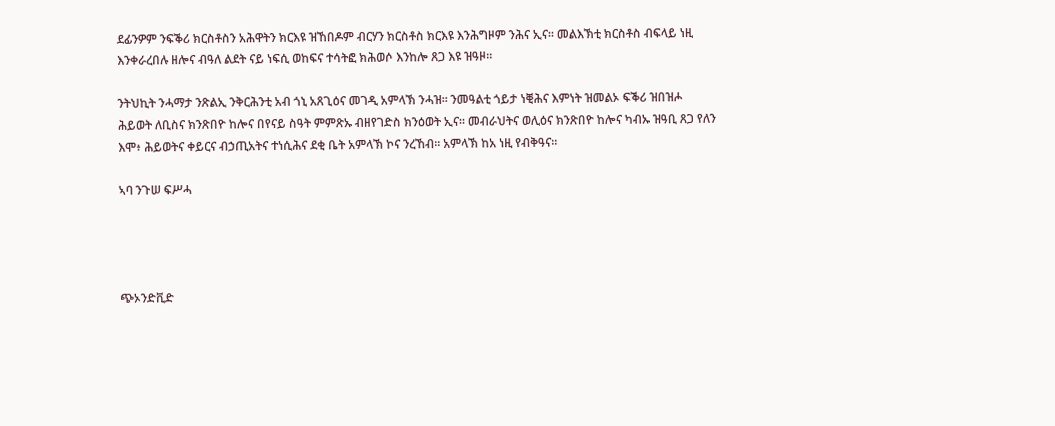ደፊንዎም ንፍቕሪ ክርስቶስን አሕዋትን ክርእዩ ዝኸበዶም ብርሃን ክርስቶስ ክርእዩ እንሕግዞም ንሕና ኢና። መልእኽቲ ክርስቶስ ብፍላይ ነዚ እንቀራረበሉ ዘሎና ብዓለ ልደት ናይ ነፍሲ ወከፍና ተሳትፎ ክሕወሶ እንከሎ ጸጋ እዩ ዝዓዞ።

ንትህኪት ንሓማታ ንጽልኢ ንቅርሕንቲ አብ ጎኒ አጸጊዕና መገዲ አምላኽ ንሓዝ። ንመዓልቲ ጎይታ ነቒሕና እምነት ዝመልኦ ፍቕሪ ዝበዝሖ ሕይወት ለቢስና ክንጽበዮ ከሎና በየናይ ስዓት ምምጽኡ ብዘየገድስ ክንዕወት ኢና። መብራህትና ወሊዕና ክንጽበዮ ከሎና ካብኡ ዝዓቢ ጸጋ የለን እሞ፥ ሕይወትና ቀይርና ብኃጢአትና ተነሲሕና ደቂ ቤት አምላኽ ኮና ንረኸብ። አምላኽ ከአ ነዚ የብቅዓና።

ኣባ ንጉሠ ፍሥሓ




ጭኦንድቪድ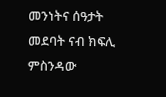መንነትና ሰዓታት መደባት ናብ ክፍሊ ምስንዳው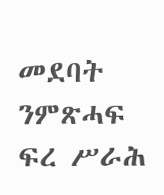መደባት ንምጽሓፍ ፍረ ሥራሕ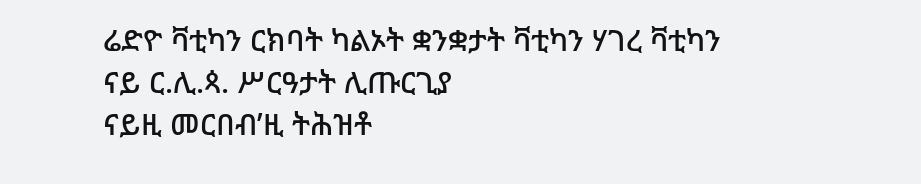ሬድዮ ቫቲካን ርክባት ካልኦት ቋንቋታት ቫቲካን ሃገረ ቫቲካን ናይ ር.ሊ.ጳ. ሥርዓታት ሊጡርጊያ
ናይዚ መርበብ’ዚ ትሕዝቶ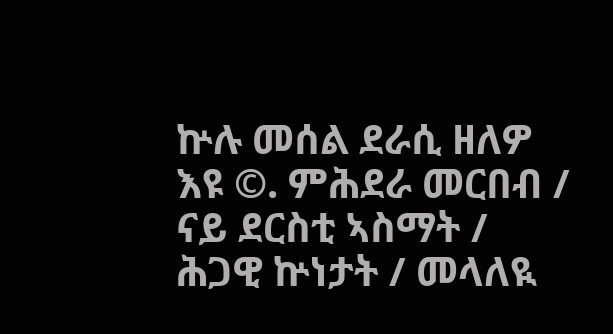ኵሉ መሰል ደራሲ ዘለዎ እዩ ©. ምሕደራ መርበብ / ናይ ደርስቲ ኣስማት / ሕጋዊ ኵነታት / መላለዪ